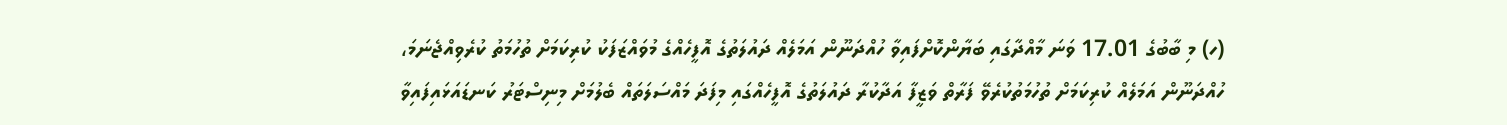(ހ) މި ބާބުގެ 17.01 ވަނަ މާއްދާގައި ބަޔާންކޮށްފައިވާ ހުއްދަނޫން އަމަލެއް ދައުލަތުގެ އޮފީހެއްގެ މުވައްޒަފަކު ކުރިކަމަށް ތުހުމަތު ކުރެވިއްޖެނަމަ، ހުއްދަނޫން އަމަލެއް ކުރިކަމަށް ތުހުމަތުކުރެވޭ ފަރާތް ވަޒީފާ އަދާކުރާ ދައުލަތުގެ އޮފީހެއްގައި މިފަދަ މައްސަލަތައް ބެލުމަށް މިނިސްޓަރު ކަނޑައަޅައިފައިވާ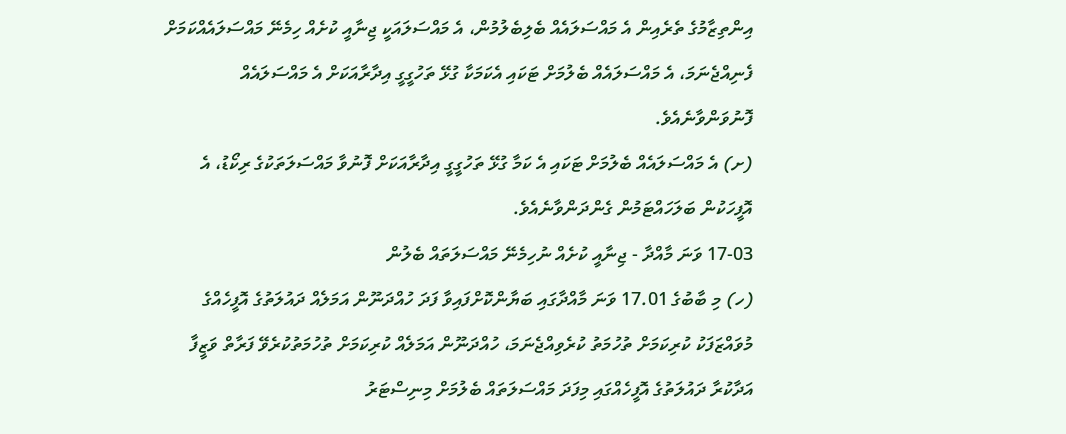އިންތިޒާމުގެ ތެރެއިން އެ މައްސަލައެއް ބެލިބެލުމުން، އެ މައްސަލައަކީ ޖިނާއީ ކުށެއް ހިމެނޭ މައްސަލައެއްކަމަށް ފެނިއްޖެނަމަ، އެ މައްސަލައެއް ބެލުމަށް ޓަކައި އެކަމަކާ ގުޅޭ ތަހުގީގީ އިދާރާއަކަށް އެ މައްސަލައެއް ފޮނުވަންވާނެއެވެ.
(ށ) އެ މައްސަލައެއް ބެލުމަށް ޓަކައި އެ ކަމާ ގުޅޭ ތަހުގީގީ އިދާރާއަކަށް ފޮނުވާ މައްސަލަތަކުގެ ރިކޯޑު، އެ އޮފީހަކުން ބަލަހައްޓަމުން ގެންދަންވާނެއެވެ.
17-03 ވަނަ މާއްދާ - ޖިނާއީ ކުށެއް ނުހިމެނޭ މައްސަލަތައް ބެލުން
(ހ) މި ބާބުގެ 17.01 ވަނަ މާއްދާގައި ބަޔާންކޮށްފައިވާ ފަދަ ހުއްދަނޫން އަމަލެއް ދައުލަތުގެ އޮފީހެއްގެ މުވައްޒަފަކު ކުރިކަމަށް ތުހުމަތު ކުރެވިއްޖެނަމަ، ހުއްދަނޫން އަމަލެއް ކުރިކަމަށް ތުހުމަތުކުރެވޭ ފަރާތް ވަޒީފާ އަދާކުރާ ދައުލަތުގެ އޮފީހެއްގައި މިފަދަ މައްސަލަތައް ބެލުމަށް މިނިސްޓަރު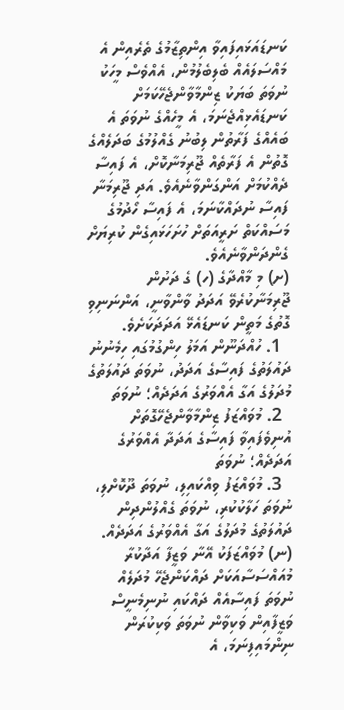ކަނޑައަޅައިފައިވާ އިންތިޒާމުގެ ތެރެއިން އެ މައްސަލައެއް ބެލިބެލުމުން، އެއްވެސް މީހަކު ނުވަތަ ބަޔަކު ޒިންމާވާންޖެހޭކަމަށް ކަނޑައެޅިއްޖެނަމަ، އެ މީހެއްގެ ނުވަތަ އެ ބައެއްގެ ފަރާތުން ލިބުނު ގެއްލުމުގެ ބަދަލެއްގެ ގޮތުން އެ ފަރާތެއް ޖޫރިމަނާކޮށް، އެ ފައިސާ ދެއްކުމަށް އަންގަންވާނެއެވެ. އަދި ޖޫރިމަނާ ފައިސާ ނުދައްކާނަމަ، އެ ފައިސާ ހޯދުމުގެ މަސައްކަތް ށަރީއަތަށް ހުށަހަޅައިގެން ކުރިޔަށް ގެންދަންވާނެއެވެ.
(ށ) މި މާއްދާގެ (ހ) ގެ ދަށުން ޖޫރިމަނާކުރެވޭ އަދަދު ވާންވާނީ، އަންނަނިވި ގޮތުގެ މަތީން ކަނޑައެޅޭ އަދަދަކަށެވެ.
  1. ހުއްދަނޫން އަމަލު ހިންގުމުގައި ހިމެނުނު ދައުލަތުގެ ފައިސާގެ އަދަދު، ނުވަތަ ދައުލަތުގެ މުދަލުގެ އަގާ އެއްވަރުގެ އަދަދެއް؛ ނުވަތަ
  2. މުވައްޒަފު ޒިންމާވާންޖެހޭގޮތަށް އުނިވެފައިވާ ފައިސާގެ އަދަދާ އެއްވަރުގެ އަދަދެއް؛ ނުވަތަ
  3. މުވައްޒަފު ވިއްކައިލި، ނުވަތަ ދޫކޮށްލި، ނުވަތަ ހަލާކުކުރި، ނުވަތަ ގެއްލުންދިން ދައުލަތުގެ މުދަލުގެ އަގާ އެއްވަރުގެ އަދަދެއް.
(ނ) މުވައްޒަފަކު އޭނާ ވަޒީފާ އަދާކުރާ މުއައްސަސާއަކަށް ދައްކަންޖެހޭ މުދަލެއް ނުވަތަ ފައިސާއެއް ދައްކައި ނުނިމެނީސް ވަޒީފާއިން ވަކިވާން ނުވަތަ ވަކިކުރަން ނިންމައިފިނަމަ، އެ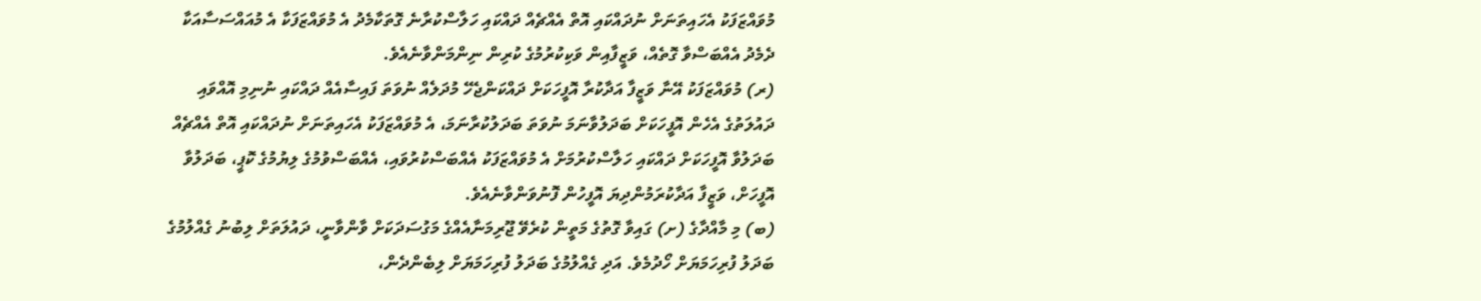މުވައްޒަފަކު އެހައިތަނަށް ނުދައްކައި އޮތް އެއްޗެއް ދައްކައި ހަލާސްކުރާނެ ގޮތަކާމެދު އެ މުވައްޒަފަކާ އެ މުއައްސަސާއަކާ ދެމެދު އެއްބަސްވާ ގޮތެއް، ވަޒީފާއިން ވަކިކުރުމުގެ ކުރިން ނިންމަންވާނެއެވެ.
(ރ) މުވައްޒަފަކު އޭނާ ވަޒީފާ އަދާކުރާ އޮފީހަކަށް ދައްކަންޖެހޭ މުދަލެއް ނުވަތަ ފައިސާއެއް ދައްކައި ނުނިމި އޮއްވައި ދައުލަތުގެ އެހެން އޮފީހަކަށް ބަދަލުވާނަމަ ނުވަތަ ބަދަލުކުރާނަމަ، އެ މުވައްޒަފަކު އެހައިތަނަށް ނުދައްކައި އޮތް އެއްޗެއް ބަދަލުވާ އޮފީހަކަށް ދައްކައި ހަލާސްކުރުމަށް އެ މުވައްޒަފަކު އެއްބަސްކުރުވައި، އެއްބަސްވުމުގެ ލިޔުމުގެ ކޮޕީ، ބަދަލުވާ އޮފީހަށް، ވަޒީފާ އަދާކުރަމުންދިޔަ އޮފީހުން ފޮނުވަންވާނެއެވެ.
(ބ) މި މާއްދާގެ (ށ) ގައިވާ ގޮތުގެ މަތީން ކުރެވޭ ޖޫރިމަނާއެއްގެ މަގުސަދަކަށް ވާންވާނީ، ދައުލަތަށް ލިބުނު ގެއްލުމުގެ ބަދަލު ފުރިހަމަޔަށް ހޯދުމެވެ. އަދި ގެއްލުމުގެ ބަދަލު ފުރިހަމަޔަށް ލިބެންދެން،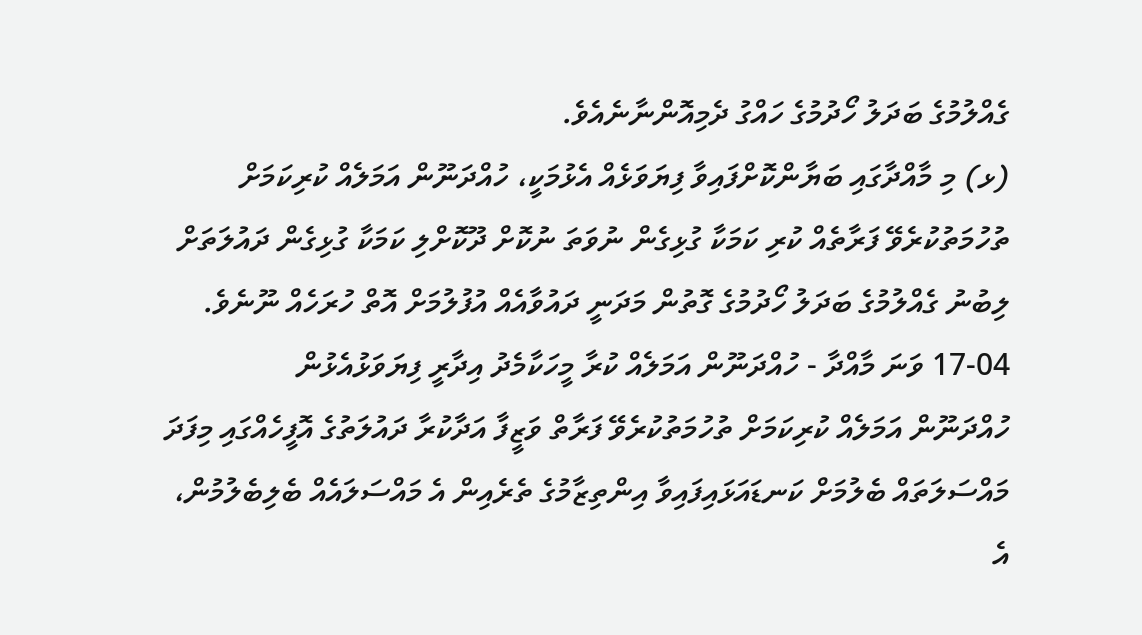ގެއްލުމުގެ ބަދަލު ހޯދުމުގެ ހައްގު ދެމިއޮންނާނެއެވެ.
(ޅ) މި މާއްދާގައި ބަޔާންކޮށްފައިވާ ފިޔަވަޅެއް އެޅުމަކީ، ހުއްދަނޫން އަމަލެއް ކުރިކަމަށް ތުހުމަތުކުރެވޭ ފަރާތެއް ކުރި ކަމަކާ ގުޅިގެން ނުވަތަ ނުކޮށް ދޫކޮށްލި ކަމަކާ ގުޅިގެން ދައުލަތަށް ލިބުނު ގެއްލުމުގެ ބަދަލު ހޯދުމުގެ ގޮތުން މަދަނީ ދައުވާއެއް އުފުލުމަށް އޮތް ހުރަހެއް ނޫނެވެ.
17-04 ވަނަ މާއްދާ - ހުއްދަނޫން އަމަލެއް ކުރާ މީހަކާމެދު އިދާރީ ފިޔަވަޅުއެޅުން
ހުއްދަނޫން އަމަލެއް ކުރިކަމަށް ތުހުމަތުކުރެވޭ ފަރާތް ވަޒީފާ އަދާކުރާ ދައުލަތުގެ އޮފީހެއްގައި މިފަދަ މައްސަލަތައް ބެލުމަށް ކަނޑައަޅައިފައިވާ އިންތިޒާމުގެ ތެރެއިން އެ މައްސަލައެއް ބެލިބެލުމުން، އެ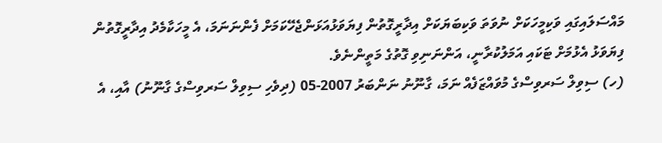މައްސަލައިގައި ވަކިމީހަކަށް ނުވަތަ ވަކިބަޔަކަށް އިދާރީގޮތުން ފިޔަވަޅުއަޅަންޖެހޭކަމަށް ފެންނަނަމަ، އެ މީހަކާމެދު އިދާރީގޮތުން ފިޔަވަޅު އެޅުމަށް ޓަކައި އަމަލުކުރާނީ، އަންނަނިވި ގޮތުގެ މަތީންނެވެ.
(ހ) ސިވިލް ސަރވިސްގެ މުވައްޒަފެއް ނަމަ، ގާނޫނު ނަންބަރު 2007-05 (ދިވެހި ސިވިލް ސަރވިސްގެ ގާނޫނު) އާއި، އެ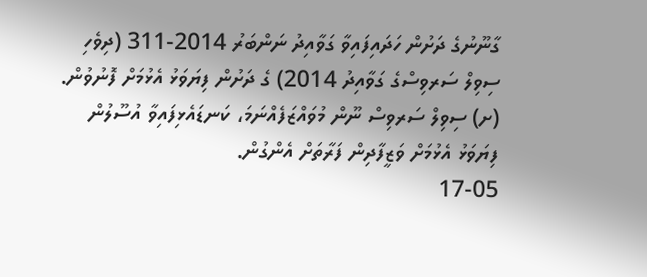ގާނޫނުގެ ދަށުން ހަދައިފައިވާ ގަވާއިދު ނަންބަރު 2014-311 (ދިވެހި ސިވިލް ސަރވިސްގެ ގަވާއިދު 2014) ގެ ދަށުން ފިޔަވަޅު އެޅުމަށް ފޮނުވުން.
(ށ) ސިވިލް ސަރވިސް ނޫން މުވައްޒަފެއްނަމަ، ކަނޑައެޅިފައިވާ އުސޫލުން ފިޔަވަޅު އެޅުމަށް ވަޒީފާދިން ފަރާތަށް އެންގުން.
17-05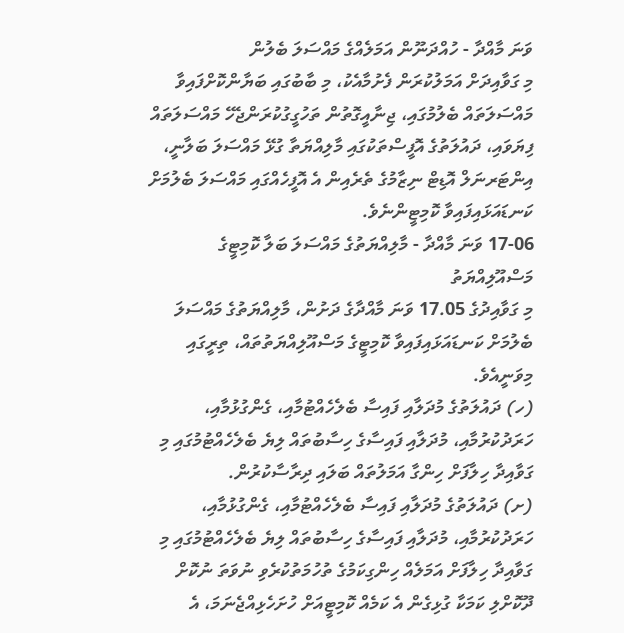ވަނަ މާއްދާ - ހުއްދަނޫން އަމަލެއްގެ މައްސަލަ ބެލުން
މި ގަވާއިދަށް އަމަލުކުރަން ފެށުމާއެކު، މި ބާބުގައި ބަޔާންކޮށްފައިވާ މައްސަލަތައް ބެލުމުގައި، ޖިނާއީގޮތުން ތަހުގީގުކުރަންޖެހޭ މައްސަލަތައް ފިޔަވައި، ދައުލަތުގެ އޮފީސްތަކުގައި މާލިއްޔަތާ ގުޅޭ މައްސަލަ ބަލާނީ، އިންޓަރނަލް އޮޑިޓް ނިޒާމުގެ ތެރެއިން އެ އޮފީހެއްގައި މައްސަލަ ބެލުމަށް ކަނޑައަޅައިފައިވާ ކޮމިޓީންނެވެ.
17-06 ވަނަ މާއްދާ - މާލިއްޔަތުގެ މައްސަލަ ބަލާ ކޮމިޓީގެ މަސްއޫލިއްޔަތު
މި ގަވާއިދުގެ 17.05 ވަނަ މާއްދާގެ ދަށުން، މާލިއްޔަތުގެ މައްސަލަ ބެލުމަށް ކަނޑައަޅައިފައިވާ ކޮމިޓީގެ މަސްއޫލިއްޔަތުތައް، ތިރީގައި މިވަނީއެވެ.
(ހ) ދައުލަތުގެ މުދަލާއި ފައިސާ ބެލެހެއްޓުމާއި، ގެންގުޅުމާއި، ހަރަދުކުރުމާއި، މުދަލާއި ފައިސާގެ ހިސާބުތައް ލިޔެ ބެލެހެއްޓުމުގައި މި ގަވާއިދާ ހިލާފަށް ހިންގާ އަމަލުތައް ބަލައި ދިރާސާކުރުން.
(ށ) ދައުލަތުގެ މުދަލާއި ފައިސާ ބެލެހެއްޓުމާއި، ގެންގުޅުމާއި، ހަރަދުކުރުމާއި، މުދަލާއި ފައިސާގެ ހިސާބުތައް ލިޔެ ބެލެހެއްޓުމުގައި މި ގަވާއިދާ ހިލާފަށް އަމަލެއް ހިންގިކަމުގެ ތުހުމަތުކުރެވި ނުވަތަ ނުކޮށް ދޫކޮށްލި ކަމަކާ ގުޅިގެން އެ ކަމެއް ކޮމިޓީއަށް ހުށަހެޅިއްޖެނަމަ، އެ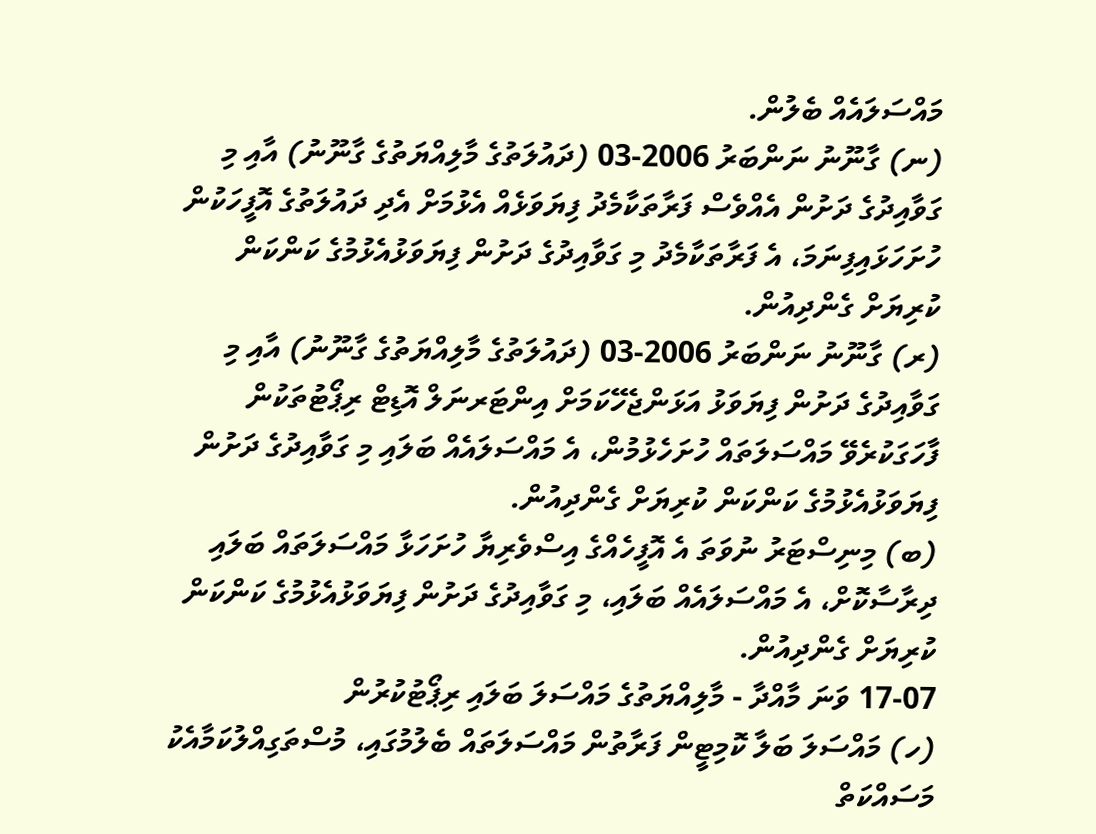މައްސަލައެއް ބެލުން.
(ނ) ގާނޫނު ނަންބަރު 2006-03 (ދައުލަތުގެ މާލިއްޔަތުގެ ގާނޫނު) އާއި މި ގަވާއިދުގެ ދަށުން އެއްވެސް ފަރާތަކާމެދު ފިޔަވަޅެއް އެޅުމަށް އެދި ދައުލަތުގެ އޮފީހަކުން ހުށަހަޅައިފިނަމަ، އެ ފަރާތަކާމެދު މި ގަވާއިދުގެ ދަށުން ފިޔަވަޅުއެޅުމުގެ ކަންކަން ކުރިޔަށް ގެންދިއުން.
(ރ) ގާނޫނު ނަންބަރު 2006-03 (ދައުލަތުގެ މާލިއްޔަތުގެ ގާނޫނު) އާއި މި ގަވާއިދުގެ ދަށުން ފިޔަވަޅު އަޅަންޖެހޭކަމަށް އިންޓަރނަލް އޮޑިޓް ރިޕޯޓުތަކުން ފާހަގަކުރެވޭ މައްސަލަތައް ހުށަހެޅުމުން، އެ މައްސަލައެއް ބަލައި މި ގަވާއިދުގެ ދަށުން ފިޔަވަޅުއެޅުމުގެ ކަންކަން ކުރިޔަށް ގެންދިއުން.
(ބ) މިނިސްޓަރު ނުވަތަ އެ އޮފީހެއްގެ އިސްވެރިޔާ ހުށަހަޅާ މައްސަލަތައް ބަލައި ދިރާސާކޮށް، އެ މައްސަލައެއް ބަލައި، މި ގަވާއިދުގެ ދަށުން ފިޔަވަޅުއެޅުމުގެ ކަންކަން ކުރިޔަށް ގެންދިއުން.
17-07 ވަނަ މާއްދާ - މާލިއްޔަތުގެ މައްސަލަ ބަލައި ރިޕޯޓުކުރުން
(ހ) މައްސަލަ ބަލާ ކޮމިޓީން ފަރާތުން މައްސަލަތައް ބެލުމުގައި، މުސްތަގިއްލުކަމާއެކު މަސައްކަތް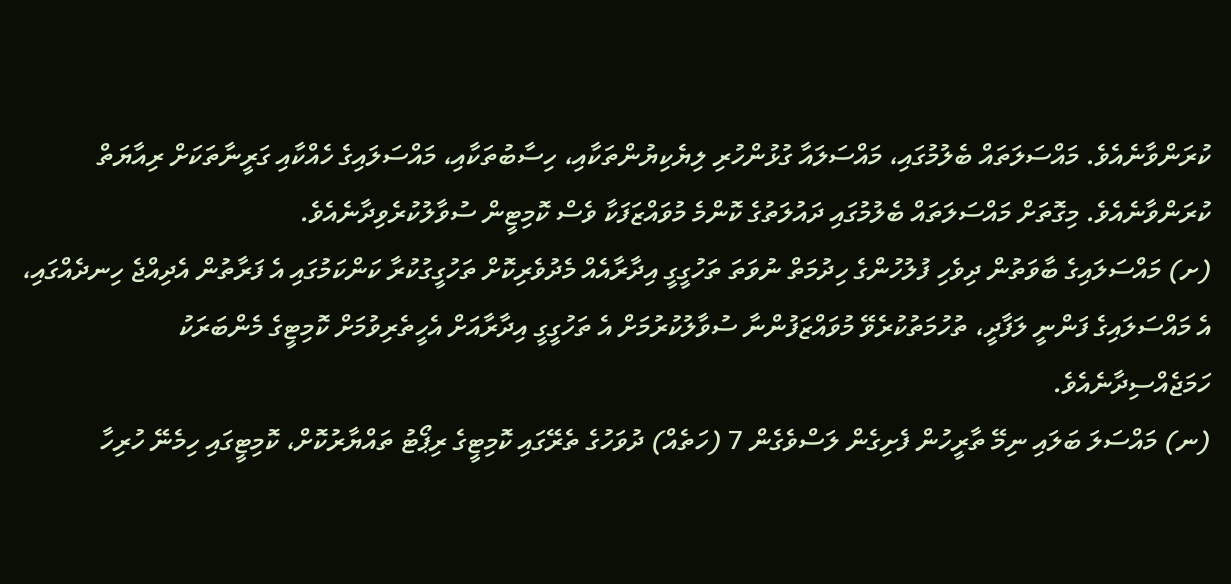ކުރަންވާނެއެވެ. މައްސަލަތައް ބެލުމުގައި، މައްސަލައާ ގުޅުންހުރި ލިޔެކިޔުންތަކާއި، ހިސާބުތަކާއި، މައްސަލައިގެ ހެއްކާއި ގަރީނާތަކަށް ރިއާޔަތް ކުރަންވާނެއެވެ. މިގޮތަށް މައްސަލަތައް ބެލުމުގައި ދައުލަތުގެ ކޮންމެ މުވައްޒަފަކާ ވެސް ކޮމިޓީން ސުވާލުކުރެވިދާނެއެވެ.
(ށ) މައްސަލައިގެ ބާވަތުން ދިވެހި ފުލުހުންގެ ހިދުމަތް ނުވަތަ ތަހުގީގީ އިދާރާއެއް މެދުވެރިކޮށް ތަހުގީގުކުރާ ކަންކަމުގައި އެ ފަރާތުން އެދިއްޖެ ހިނދެއްގައި، އެ މައްސަލައިގެ ފަންނީ ލަފާދީ، ތުހުމަތުކުރެވޭ މުވައްޒަފުންނާ ސުވާލުކުރުމަށް އެ ތަހުގީގީ އިދާރާއަށް އެހީތެރިވުމަށް ކޮމިޓީގެ މެންބަރަކު ހަމަޖެއްސިދާނެއެވެ.
(ނ) މައްސަލަ ބަލައި ނިމޭ ތާރީހުން ފެށިގެން ލަސްވެގެން 7 (ހަތެއް) ދުވަހުގެ ތެރޭގައި ކޮމިޓީގެ ރިޕޯޓު ތައްޔާރުކޮށް، ކޮމިޓީގައި ހިމެނޭ ހުރިހާ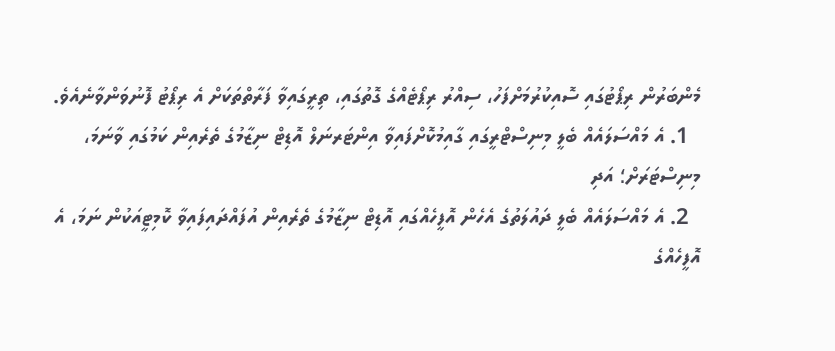މެންބަރުން ރިޕޯޓުގައި ސޮއިކުރުމަށްފަހު، ސިއްރު ރިޕޯޓެއްގެ ގޮތުގައި، ތިރީގައިވާ ފަރާތްތަކަށް އެ ރިޕޯޓު ފޮނުވަންވާނެއެވެ.
  1. އެ މައްސަލައެއް ބެލީ މިނިސްޓްރީގައި ގާއިމުކޮށްފައިވާ އިންޓަރނަލް އޮޑިޓް ނިޒާމުގެ ތެރެއިން ކަމުގައި ވާނަމަ، މިނިސްޓަރަށް؛ އަދި
  2. އެ މައްސަލައެއް ބެލީ ދައުލަތުގެ އެހެން އޮފީހެއްގައި އޮޑިޓް ނިޒާމުގެ ތެރެއިން އުފައްދައިފައިވާ ކޮމިޓީއަކުން ނަމަ، އެ އޮފީހެއްގެ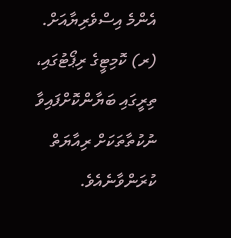އެންމެ އިސްވެރިޔާއަށް.
(ރ) ކޮމިޓީގެ ރިޕޯޓުގައި، ތިރީގައި ބަޔާންކޮށްފައިވާ ނުކުތާތަކަށް ރިއާޔަތް ކުރަންވާނެއެވެ.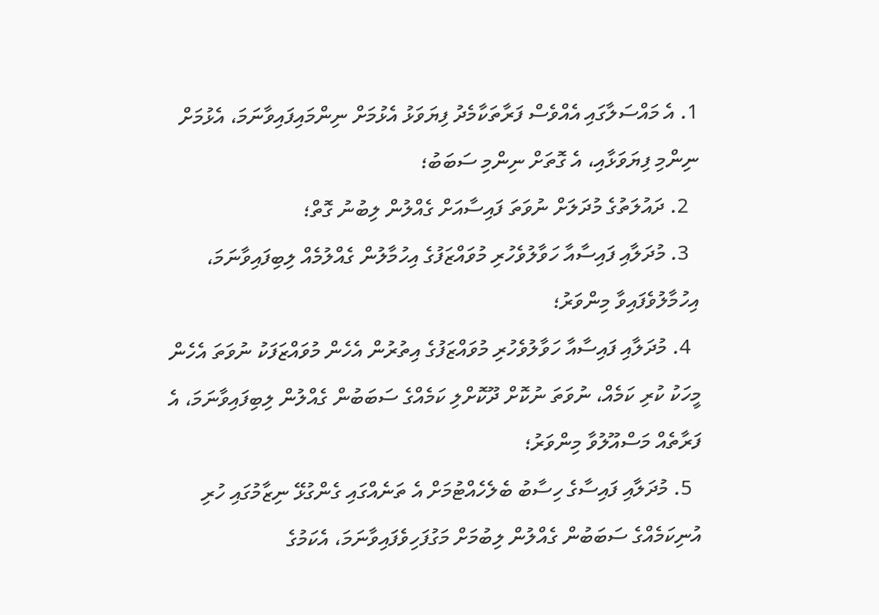1. އެ މައްސަލާގައި އެއްވެސް ފަރާތަކާމެދު ފިޔަވަޅު އެޅުމަށް ނިންމައިފައިވާނަމަ، އެޅުމަށް ނިންމި ފިޔަވަޅާއި، އެ ގޮތަށް ނިންމި ސަބަބު؛
  2. ދައުލަތުގެ މުދަލަށް ނުވަތަ ފައިސާއަށް ގެއްލުން ލިބުނު ގޮތް؛
  3. މުދަލާއި ފައިސާއާ ހަވާލުވެހުރި މުވައްޒަފުގެ އިހުމާލުން ގެއްލުމެއް ލިބިފައިވާނަމަ، އިހުމާލުވެފައިވާ މިންވަރު؛
  4. މުދަލާއި ފައިސާއާ ހަވާލުވެހުރި މުވައްޒަފުގެ އިތުރުން އެހެން މުވައްޒަފަކު ނުވަތަ އެހެން މީހަކު ކުރި ކަމެއް، ނުވަތަ ނުކޮށް ދޫކޮށްލި ކަމެއްގެ ސަބަބުން ގެއްލުން ލިބިފައިވާނަމަ، އެ ފަރާތެއް މަސްއޫލުވާ މިންވަރު؛
  5. މުދަލާއި ފައިސާގެ ހިސާބު ބެލެހެއްޓުމަށް އެ ތަނެއްގައި ގެންގުޅޭ ނިޒާމުގައި ހުރި އުނިކަމެއްގެ ސަބަބުން ގެއްލުން ލިބުމަށް މަގުފަހިވެފައިވާނަމަ، އެކަމުގެ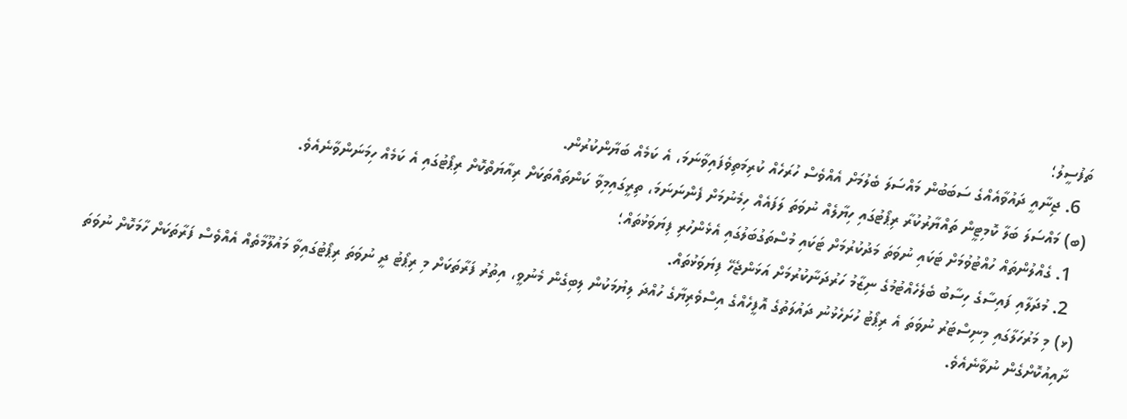ތަފުސީލު؛
  6. ޖިނާއީ ދައުވާއެއްގެ ސަބަބުން މައްސަލަ ބެލުމަށް އެއްވެސް ހުރަހެއް ކުރިމަތިވެފައިވާނަމަ، އެ ކަމެއް ބަޔާންކުރުން.
(ބ) މައްސަލަ ބަލާ ކޮމިޓީން ތައްޔާރުކުރާ ރިޕޯޓުގައި ހިޔާލެއް ނުވަތަ ލަފައެއް ހިމެނުމަށް ފެންނަނަމަ، ތިރީގައިމިވާ ކަންތައްތަކަށް ރިއާޔަތްކޮށް ރިޕޯޓުގައި އެ ކަމެއް ހިމަނަންވާނެއެވެ.
  1. ގެއްލުންތައް ހުއްޓުވުމަށް ޓަކައި ނުވަތަ މަދުކުރުމަށް ޓަކައި މުސްތަގުބަލުގައި އެޅެންހުރި ފިޔަވަޅުތައް؛
  2. މުދަލާއި ފައިސާގެ ހިސާބު ބެލެހެއްޓުމުގެ ނިޒާމު ހަރުދަނާކުރުމަށް އަޅަންޖެހޭ ފިޔަވަޅުތައް.
(ޅ) މި މަރުހަލާގައި މިނިސްޓަރު ނުވަތަ އެ ރިޕޯޓު ހުށަހެޅުނު ދައުލަތުގެ އޮފީހެއްގެ އިސްވެރިޔާގެ ހުއްދަ ލިޔުމަކުން ލިބިގެން މެނުވީ، އިތުރު ފަރާތަކަށް މި ރިޕޯޓު ދީ ނުވަތަ ރިޕޯޓުގައިވާ މައުލޫމާތެއް އެއްވެސް ފަރާތަކަށް ހާމަކޮށް ނުވަތަ ށާއިއުކޮށްގެން ނުވާނެއެވެ.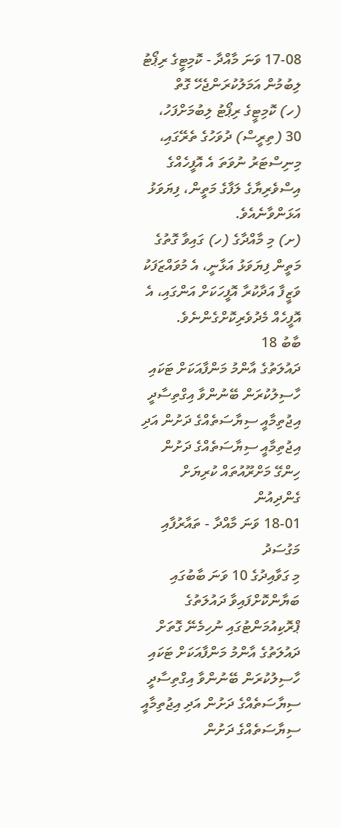17-08 ވަނަ މާއްދާ - ކޮމިޓީގެ ރިޕޯޓު ލިބުމުން އަމަލުކުރަންޖެހޭ ގޮތް
(ހ) ކޮމިޓީގެ ރިޕޯޓު ލިބުމަށްފަހު، 30 (ތިރީސް) ދުވަހުގެ ތެރޭގައި، މިނިސްޓަރު ނުވަތަ އެ އޮފީހެއްގެ އިސްވެރިޔާގެ ލަފާގެ މަތީން، ފިޔަވަޅު އަޅަންވާނެއެވެ.
(ށ) މި މާއްދާގެ (ހ) ގައިވާ ގޮތުގެ މަތީން ފިޔަވަޅު އަޅާނީ، އެ މުވައްޒަފަކު ވަޒީފާ އަދާކުރާ އޮފީހަކަށް އަންގައި، އެ އޮފީހެއް މެދުވެރިކޮށްގެންނެވެ.
ބާބު 18
ދައުލަތުގެ އާންމު މަންފާއަކަށް ޓަކައި ހާސިލުކުރަން ބޭނުންވާ އިގްތިސާދީ އިޖުތިމާއީ ސިޔާސަތެއްގެ ދަށުން އަދި އިޖުތިމާއީ ސިޔާސަތެއްގެ ދަށުން ހިންގޭ މަށްރޫއުތައް ކުރިޔަށް ގެންދިއުން
18-01 ވަނަ މާއްދާ - ތައާރުފާއި މަގުސަދު
މި ގަވާއިދުގެ 10 ވަނަ ބާބުގައި ބަޔާންކޮށްފައިވާ ދައުލަތުގެ ޕްރޮކިއުމަންޓުގައި ނުހިމެނޭ ގޮތަށް ދައުލަތުގެ އާންމު މަންފާއަކަށް ޓަކައި ހާސިލުކުރަން ބޭނުންވާ އިގްތިސާދީ ސިޔާސަތެއްގެ ދަށުން އަދި އިޖުތިމާއީ ސިޔާސަތެއްގެ ދަށުން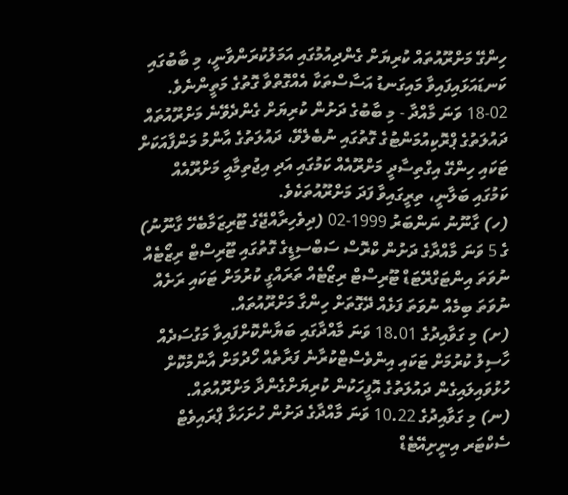ހިންގޭ މަށްރޫއުތައް ކުރިޔަށް ގެންދިއުމުގައި އަމަލުކުރަންވާނީ، މި ބާބުގައި ކަނޑައަޅައިފައިވާ މައިގަނޑު އަސާސްތަކާ އެއްގޮތްވާ ގޮތުގެ މަތީންނެވެ.
18-02 ވަނަ މާއްދާ - މި ބާބުގެ ދަށުން ކުރިޔަށް ގެންދެވޭނެ މަށްރޫއުތައް
ދައުލަތުގެ ޕްރޮކިއުމަންޓުގެ ގޮތުގައި ނުބެލެވޭ، ދައުލަތުގެ އާންމު މަންފާއަކަށް ޓަކައި ހިންގޭ އިގްތިސާދީ މަށްރޫއެއް ކަމުގައި އަދި އިޖުތިމާއީ މަށްރޫއެއް ކަމުގައި ބަލާނީ، ތިރީގައިވާ ފަދަ މަށްރޫއުތަކެވެ.
(ހ) ގާނޫނު ނަންބަރު 1999-02 (ދިވެހިރާއްޖޭގެ ޓޫރިޒަމާބެހޭ ގާނޫނު) ގެ 5 ވަނަ މާއްދާގެ ދަށުން ކްރޮސް ސަބްސިޑީގެ ގޮތުގައި ޓޫރިސްޓް ރިޒޯޓެއް ނުވަތަ އިންޓަގްރޭޓަޑް ޓޫރިސްޓް ރިޒޯޓެއް ތަރައްގީ ކުރުމަށް ޓަކައި ރަށެއް ނުވަތަ ބިމެއް ނުވަތަ ފަޅެއް ދޭގޮތަށް ހިންގާ މަށްރޫއުތައް.
(ށ) މި ގަވާއިދުގެ 18.01 ވަނަ މާއްދާގައި ބަޔާންކޮށްފައިވާ މަގުސަދެއް ހާސިލު ކުރުމަށް ޓަކައި އިންވެސްޓްކުރާނެ ފަރާތެއް ހޯދުމަށް އާންމުކޮށް ހުޅުވައިލައިގެން ދައުލަތުގެ އޮފީހަކުން ކުރިޔަށްގެންދާ މަށްރޫއުތައް.
(ނ) މި ގަވާއިދުގެ 10.22 ވަނަ މާއްދާގެ ދަށުން ހުށަހަޅާ ޕްރައިވެޓް ސެކްޓަރ އިނީށިއޭޓެޑް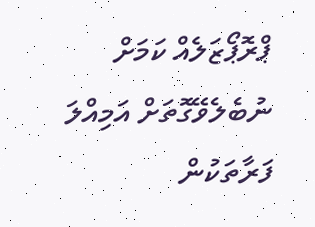ޕްރޮޕޯޒަލެއް ކަމަށް ނުބެލެވޭގޮތަށް އަމިއްލަ ފަރާތަކުން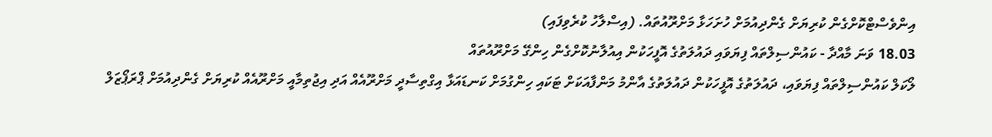އިންވެސްޓްކޮށްގެން ކުރިޔަށް ގެންދިއުމަށް ހުށަހަޅާ މަށްރޫއުތައް. (އިސްލާހު ކުރެވިފައި)
18.03 ވަނަ މާއްދާ - ކައުންސިލްތައް ފިޔަވައި ދައުލަތުގެ އޮފީހަކުން އިއުލާނުކޮށްގެން ހިންގޭ މަށްރޫއުތައް
ލޯކަލް ކައުންސިލްތައް ފިޔަވައި، ދައުލަތުގެ އޮފީހަކުން ދައުލަތުގެ އާންމު މަންފާއަކަށް ޓަކައި ހިންގުމަށް ކަނޑައަޅާ އިގްތިސާދީ މަށްރޫއެއް އަދި އިޖުތިމާއީ މަށްރޫއެއް ކުރިޔަށް ގެންދިއުމަށް ޕްރަޕޯޒަލް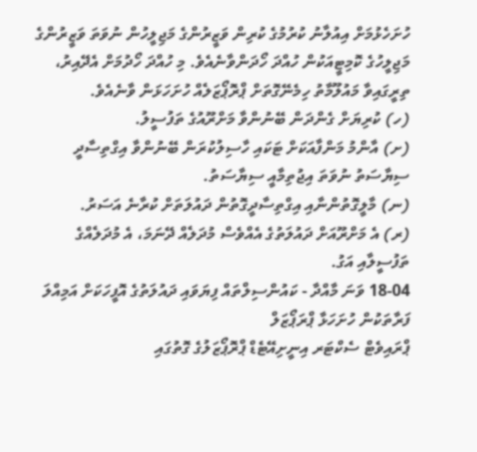ހުށަހެޅުމަށް އިއުލާނު ކުރުމުގެ ކުރިން ވަޒީރުންގެ މަޖިލީހުން ނުވަތަ ވަޒީރުންގެ މަޖިލީހުގެ ކޮމިޓީއަކުން ހުއްދަ ހޯދަންވާނެއެވެ. މި ހުއްދަ ހޯދުމަށް އެދޭއިރު، ތިރީގައިވާ މައުލޫމާތު ހިމެނޭގޮތަށް ޕްރޮޕޯޒަލެއް ހުށަހަޅަން ވާނެއެވެ.
(ހ) ކުރިޔަށް ގެންދަން ބޭނުންވާ މަށްރޫއުގެ ތަފުސީލު.
(ށ) އާންމު މަންފާއަކަށް ޓަކައި ހާސިލުކުރަން ބޭނުންވާ އިގްތިސާދީ ސިޔާސަތު ނުވަތަ އިޖުތިމާއީ ސިޔާސަތު.
(ނ) މާލީގޮތުންނާއި އިގްތިސާދީގޮތުން ދައުލަތަށް ކުރާނެ އަސަރު.
(ރ) އެ މަށްރޫއަށް ދައުލަތުގެ އެއްވެސް މުދަލެއް ދޭނަމަ، އެ މުދަލެއްގެ ތަފުސީލާއި އަގު.
18-04 ވަނަ މާއްދާ - ކައުންސިލްތައް ފިޔަވައި ދައުލަތުގެ އޮފީހަކަށް އަމިއްލަ ފަރާތަކުން ހުށަހަޅާ ޕްރަޕޯޒަލް
ޕްރައިވެޓް ސެކްޓަރ އިނީށިއޭޓެޑް ޕްރޮޕޯޒަލުގެ ގޮތުގައި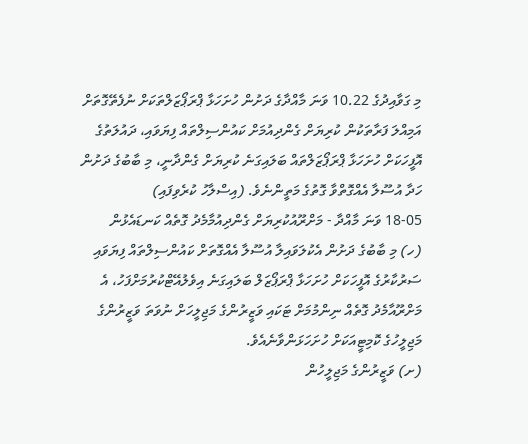މި ގަވާއިދުގެ 10.22 ވަނަ މާއްދާގެ ދަށުން ހުށަހަޅާ ޕްރަޕޯޒަލްތަކަށް ނުފެތޭގޮތަށް އަމިއްލަ ފަރާތަކުން ކުރިޔަށް ގެންދިއުމަށް ކައުންސިލްތައް ފިޔަވައި، ދައުލަތުގެ އޮފީހަކަށް ހުށަހަޅާ ޕްރަޕޯޒަލްތައް ބަލައިގަނެ ކުރިޔަށް ގެންދާނީ، މި ބާބުގެ ދަށުން ހަދާ އުސޫލާ އެއްގޮތްވާ ގޮތުގެ މަތީންނެވެ. (އިސްލާހު ކުރެވިފައި)
18-05 ވަނަ މާއްދާ - މަށްރޫއުކުރިޔަށް ގެންދިއުމާމެދު ގޮތެއް ކަނޑައެޅުން
(ހ) މި ބާބުގެ ދަށުން އެކުލަވައިލާ އުސޫލާ އެއްގޮތަށް ކައުންސިލްތައް ފިޔަވައި ސަރުކާރުގެ އޮފީހަކަށް ހުށަހަޅާ ޕްރަޕޯޒަލް ބަލައިގަނެ އިވެލުއޭޓްކުރުމަށްފަހު، އެ މަށްރޫއާމެދު ގޮތެއް ނިންމުމަށް ޓަކައި ވަޒީރުންގެ މަޖިލީހަށް ނުވަތަ ވަޒީރުންގެ މަޖިލީހުގެ ކޮމިޓީއަކަށް ހުށަހަޅަންވާނެއެވެ.
(ށ) ވަޒީރުންގެ މަޖިލީހުން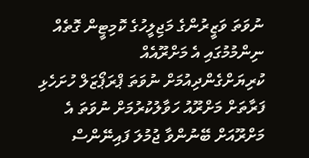ނުވަތަ ވަޒީރުންގެ މަޖިލީހުގެ ކޮމިޓީން ގޮތެއް ނިންމުމުގައި އެ މަށްރޫއެއް ކުރިޔަށްގެންދިއުމަށް ނުވަތަ ޕްރަޕޯޒަލް ހުށަހެޅި ފަރާތަށް މަށްރޫއު ހަވާލުކުރުމަށް ނުވަތަ އެ މަށްރޫއަށް ބޭނުންވާ ޖުމުލަ ފައިނޭންސް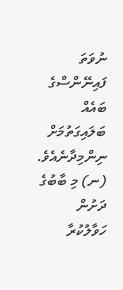ނުވަތަ ފައިނޭންސްގެ ބައެއް ބަލައިގަތުމަށް ނިންމިދާނެއެވެ.
(ނ) މި ބާބުގެ ދަށުން ހަވާލުކުރާ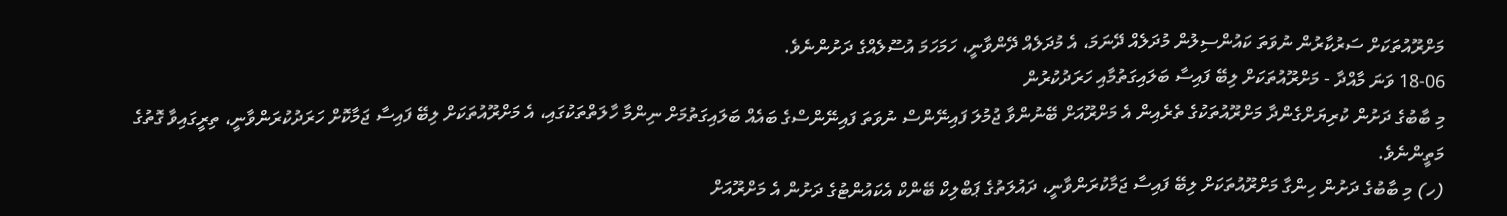މަށްރޫއުތަކަށް ސަރުކާރުން ނުވަތަ ކައުންސިލުން މުދަލެއް ދޭނަމަ، އެ މުދަލެއް ދޭންވާނީ، ހަމަހަމަ އުސޫލެއްގެ ދަށުންނެވެ.
18-06 ވަނަ މާއްދާ - މަށްރޫއުތަކަށް ލިބޭ ފައިސާ ބަލައިގަތުމާއި ހަރަދުކުރުން
މި ބާބުގެ ދަށުން ކުރިޔަށްގެންދާ މަށްރޫއުތަކުގެ ތެރެއިން އެ މަށްރޫއަށް ބޭނުންވާ ޖުމުލަ ފައިނޭންސް ނުވަތަ ފައިނޭންސްގެ ބައެއް ބަލައިގަތުމަށް ނިންމާ ހާލަތްތަކުގައި، އެ މަށްރޫއުތަކަށް ލިބޭ ފައިސާ ޖަމާކޮށް ހަރަދުކުރަންވާނީ، ތިރީގައިވާ ގޮތުގެ މަތީންނެވެ.
(ހ) މި ބާބުގެ ދަށުން ހިންގާ މަށްރޫއުތަކަށް ލިބޭ ފައިސާ ޖަމާކުރަންވާނީ، ދައުލަތުގެ ޕަބްލިކް ބޭންކް އެކައުންޓުގެ ދަށުން އެ މަށްރޫއަށް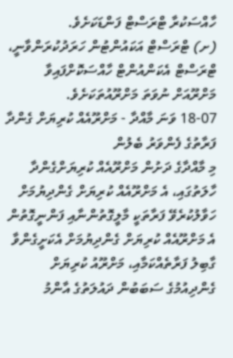ހާއްސަކުރާ ޓްރަސްޓް ފަންޑަކަށެވެ.
(ށ) ޓްރަސްޓް އަކައުންޓުން ހަރަދުކުރަންވާނީ، ޓްރަސްޓް އެކަންއުންޓް ހާއްސަކޮށްފައިވާ މަށްރޫއަށް ނުވަތަ މަށްރޫއުތަކަށެވެ.
18-07 ވަނަ މާއްދާ - މަށްރޫއެއް ކުރިޔަށް ގެންދާ ފަރާތުގެ ފެންވަރު ބެލުން
މި މާއްދާގެ ދަށުން މަށްރޫއެއް ކުރިޔަށްގެންދާ ހާލަތުގައި، އެ މަށްރޫއެއް ކުރިޔަށް ގެންދިޔުމަށް ހަވާލުކުރެވޭ ފަރާތަކީ މާލީގޮތުންނާއި ފަންނީގޮތުން އެ މަށްރޫއެއް ކުރިޔަށް ގެންދިޔުމަށް އެކަށީގެންވާ ގާބިލު ފަރާތެއްކަމާއި، މަށްރޫއު ކުރިޔަށް ގެންދިއުމުގެ ސަބަބުން ދައުލަތުގެ އާންމު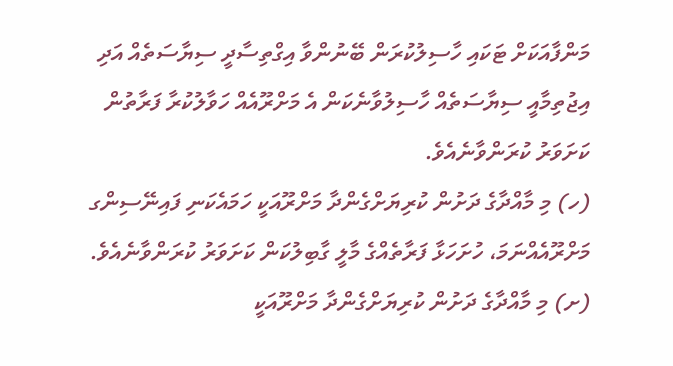މަންފާއަކަށް ޓަކައި ހާސިލުކުރަން ބޭނުންވާ އިގްތިސާދީ ސިޔާސަތެއް އަދި އިޖުތިމާއީ ސިޔާސަތެއް ހާސިލުވާނެކަން އެ މަށްރޫއެއް ހަވާލުކުރާ ފަރާތުން ކަށަވަރު ކުރަންވާނެއެވެ.
(ހ) މި މާއްދާގެ ދަށުން ކުރިޔަށްގެންދާ މަށްރޫއަކީ ހަމައެކަނި ފައިނޭސިންގ މަށްރޫއެއްނަމަ، ހުށަހަޅާ ފަރާތެއްގެ މާލީ ގާބިލުކަން ކަށަވަރު ކުރަންވާނެއެވެ.
(ށ) މި މާއްދާގެ ދަށުން ކުރިޔަށްގެންދާ މަށްރޫއަކީ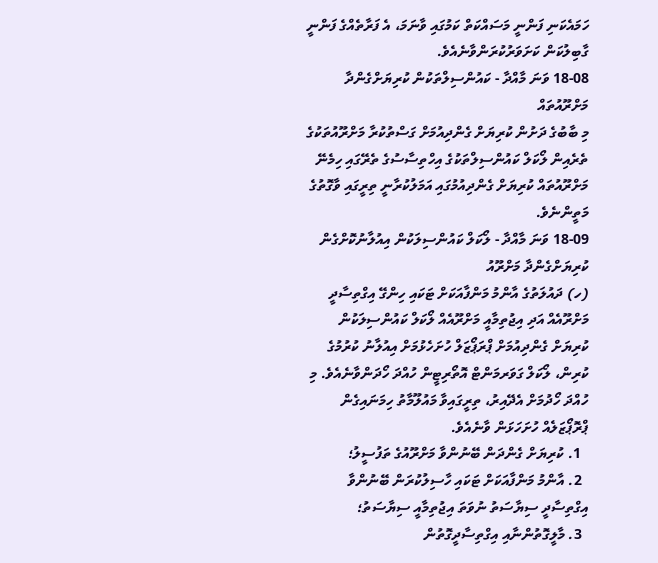ހަމައެކަނި ފަންނީ މަސައްކަތް ކަމުގައި ވާނަމަ، އެ ފަރާތެއްގެ ފަންނީ ގާބިލުކަން ކަށަވަރުކުރަންވާނެއެވެ.
18-08 ވަނަ މާއްދާ - ކައުންސިލްތަކުން ކުރިޔަށްގެންދާ މަށްރޫއުތައް
މި ބާބުގެ ދަށުން ކުރިޔަށް ގެންދިއުމަށް ގަސްތުކުރާ މަށްރޫއުތަކުގެ ތެރެއިން ލޯކަލް ކައުންސިލްތަކުގެ އިހްތިސާސުގެ ތެރޭގައި ހިމެނޭ މަށްރޫއުތައް ކުރިޔަށް ގެންދިއުމުގައި އަމަލުކުރާނީ ތިރީގައި ވާގޮތުގެ މަތީންނެވެ.
18-09 ވަނަ މާއްދާ - ލޯކަލް ކައުންސިލަކުން އިއުލާނުކޮށްގެން ކުރިޔަށްގެންދާ މަށްރޫއު
(ހ) ދައުލަތުގެ އާންމު މަންފާއަކަށް ޓަކައި ހިންގޭ އިގްތިސާދީ މަށްރޫއެއް އަދި އިޖުތިމާއީ މަށްރޫއެއް ލޯކަލް ކައުންސިލަކުން ކުރިޔަށް ގެންދިއުމަށް ޕްރަޕޯޒަލް ހުށަހެޅުމަށް އިއުލާނު ކުރުމުގެ ކުރިން، ލޯކަލް ގަވަރމަންޓް އޮތޯރިޓީން ހުއްދަ ހޯދަންވާނެއެވެ. މި ހުއްދަ ހޯދުމަށް އެދޭއިރު، ތިރީގައިވާ މައުލޫމާތު ހިމަނައިގެން ޕްރޮޕޯޒަލެއް ހުށަހަޅަން ވާނެއެވެ.
  1. ކުރިޔަށް ގެންދަން ބޭނުންވާ މަށްރޫއުގެ ތަފުސީލު؛
  2. އާންމު މަންފާއަކަށް ޓަކައި ހާސިލުކުރަން ބޭނުންވާ އިގްތިސާދީ ސިޔާސަތު ނުވަތަ އިޖުތިމާއީ ސިޔާސަތު؛
  3. މާލީގޮތުންނާއި އިގްތިސާދީގޮތުން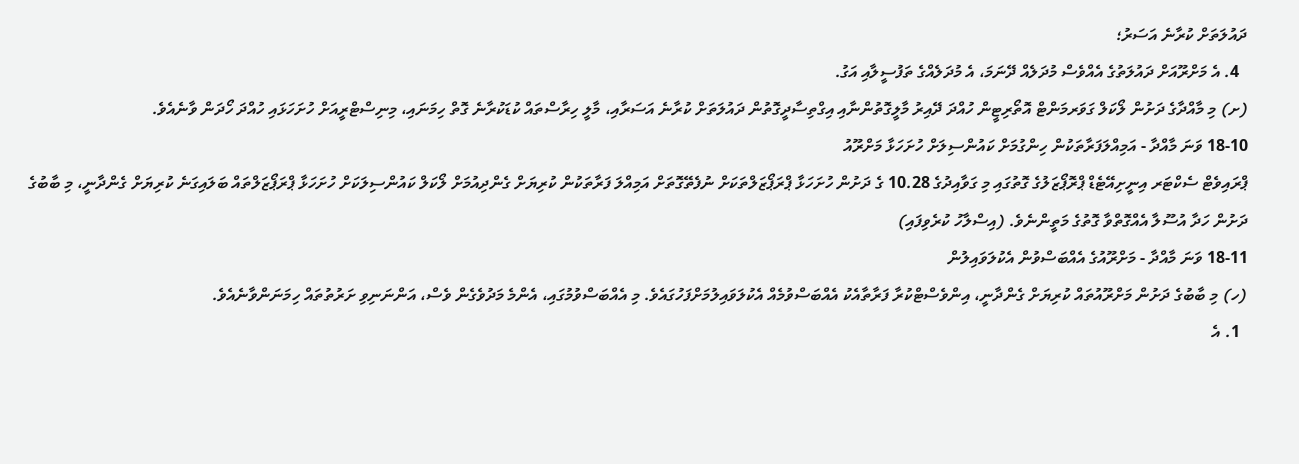ދައުލަތަށް ކުރާނެ އަސަރު؛
  4. އެ މަށްރޫއަށް ދައުލަތުގެ އެއްވެސް މުދަލެއް ދޭނަމަ، އެ މުދަލެއްގެ ތަފުސީލާއި އަގު.
(ށ) މި މާއްދާގެ ދަށުން ލޯކަލް ގަވަރމަންޓް އޮތޯރިޓީން ހުއްދަ ދޭއިރު މާލީގޮތުންނާއި އިގްތިސާދީގޮތުން ދައުލަތަށް ކުރާނެ އަސަރާއި، މާލީ ހިރާސްތައް ކުޑަކުރާނެ ގޮތް ހިމަނައި، މިނިސްޓްރީއަށް ހުށަހަޅައި ހުއްދަ ހޯދަން ވާނެއެވެ.
18-10 ވަނަ މާއްދާ - އަމިއްލަފަރާތަކުން ހިންގުމަށް ކައުންސިލަށް ހުށަހަޅާ މަށްރޫއު
ޕްރައިވެޓް ސެކްޓަރ އިނީށިއޭޓެޑް ޕްރޮޕޯޒަލުގެ ގޮތުގައި މި ގަވާއިދުގެ 10.28 ގެ ދަށުން ހުށަހަޅާ ޕްރަޕޯޒަލްތަކަށް ނުފެތޭގޮތަށް އަމިއްލަ ފަރާތަކުން ކުރިޔަށް ގެންދިއުމަށް ލޯކަލް ކައުންސިލަކަށް ހުށަހަޅާ ޕްރަޕޯޒަލްތައް ބަލައިގަނެ ކުރިޔަށް ގެންދާނީ، މި ބާބުގެ ދަށުން ހަދާ އުސޫލާ އެއްގޮތްވާ ގޮތުގެ މަތީންނެވެ. (އިސްލާހު ކުރެވިފައި)
18-11 ވަނަ މާއްދާ - މަށްރޫއުގެ އެއްބަސްވުން އެކުލަވައިލުން
(ހ) މި ބާބުގެ ދަށުން މަށްރޫއުތައް ކުރިޔަށް ގެންދާނީ، އިންވެސްޓްކުރާ ފަރާތާއެކު އެއްބަސްވުމެއް އެކުލަވައިލުމަށްފަހުގައެވެ. މި އެއްބަސްވުމުގައި، އެންމެ މަދުވެގެން ވެސް، އަންނަނިވި ށަރުތުތައް ހިމަނަންވާނެއެވެ.
  1. އެ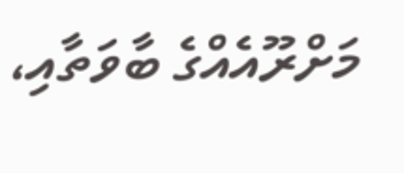މަށްރޫއެއްގެ ބާވަތާއި،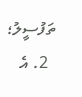ތަފުސީލު؛
  2. އެ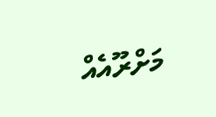މަށްރޫއެއް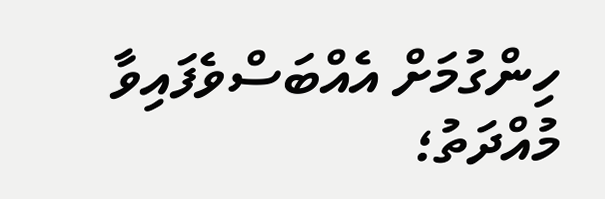ހިންގުމަށް އެއްބަސްވެފައިވާ މުއްދަތު؛